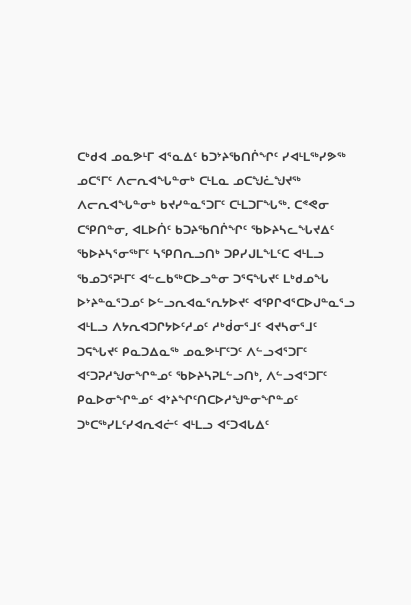ᑕᒃᑯᐊ ᓄᓇᕗᒻᒥ ᐊᕐᓇᐃᑦ ᑲᑐᔾᔨᖃᑎᒌᖏᑦ ᓯᐊᒻᒪᖅᓯᕗᖅ ᓄᑕᕐᒥᑦ ᐱᓕᕆᐊᖓᓐᓂᒃ ᑕᒻᒪᓇ ᓄᑕᖑᓛᖑᔪᖅ ᐱᓕᕆᐊᖓᓐᓂᒃ ᑲᔪᓯᓐᓇᕐᑐᒥᑦ ᑕᒻᒪᑐᒥᖓᖅ. ᑕᕝᕙᓂ ᑕᕿᑎᓐᓂ, ᐊᒪᐅᑏᑦ ᑲᑐᔨᖃᑎᒌᖏᑦ ᖃᐅᔨᓴᓚᖓᔪᐃᑦ ᖃᐅᔨᓴᕐᓂᖅᒥᑦ ᓴᕿᑎᕆᓗᑎᒃ ᑐᑭᓯᒍᒪᖕᒪᑦᑕ ᐊᒻᒪᓗ ᖃᓄᑐᕐᕈᒻᒥᑦ ᐊᓪᓚᑲᖅᑕᐅᓗᓐᓂ ᑐᕐᕋᖓᔪᑦ ᒪᒃᑯᓄᖓ ᐅᔾᔨᓐᓇᕐᑐᓄᑦ ᐅᓪᓗᕆᐊᓇᕐᕆᔭᐅᔪᑦ ᐊᕿᒋᐊᕐᑕᐅᒍᓐᓇᕐᓗ ᐊᒻᒪᓗ ᐱᔭᕆᐊᑐᒋᔭᐅᑦᓱᓄᑦ ᓱᒃᑰᓂᕐᒧᑦ ᐊᔪᓴᓂᕐᒧᑦ ᑐᕋᖓᔪᑦ ᑭᓇᑐᐃᓇᖅ ᓄᓇᕗᒻᒥᑦᑐᑦ ᐱᓪᓗᐊᕐᑐᒥᑦ ᐊᑦᑐᕈᓱᖑᓂᖏᓐᓄᑦ ᖃᐅᔨᓴᕈᒪᓪᓗᑎᒃ, ᐱᓪᓗᐊᕐᑐᒥᑦ ᑭᓇᐅᓂᖏᓐᓄᑦ ᐊᔾᔨᖏᑦᑎᑕᐅᓱᖑᓐᓂᖏᓐᓄᑦ ᑐᒃᑕᖅᓯᒪᑦᓯᐊᕆᐊᓖᑦ ᐊᒻᒪᓗ ᐊᑦᑐᐊᒐᐃᑦ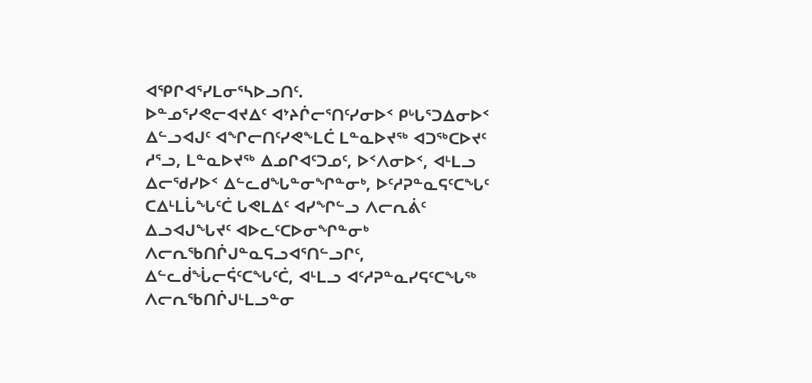ᐊᕿᒋᐊᕐᓯᒪᓂᕐᓴᐅᓗᑎᑦ.
ᐅᓐᓄᕐᓯᕙᓕᐊᔪᐃᑦ ᐊᔾᔨᒌᓕᕐᑎᑦᓯᓂᐅᑉ ᑭᒡᒐᕐᑐᐃᓂᐅᑉ ᐃᓪᓗᐊᒍᑦ ᐊᖏᓕᑎᑦᓯᕙᖕᒪᑖ ᒪᓐᓇᐅᔪᖅ ᐊᑐᖅᑕᐅᔪᑦ ᓱᕐᓗ, ᒪᓐᓇᐅᔪᖅ ᐃᓄᒋᐊᑦᑐᓄᑦ, ᐅᑉᐱᓂᐅᑉ, ᐊᒻᒪᓗ ᐃᓕᖁᓯᐅᑉ ᐃᓪᓚᑯᖓᓐᓂᖏᓐᓂᒃ, ᐅᑦᓱᕈᓐᓇᕋᑦᑕᖓᑦ ᑕᐃᒻᒪᒑᖓᑦᑖ ᒐᕙᒪᐃᑦ ᐊᓯᖏᓪᓗ ᐱᓕᕆᕖᑦ ᐃᓗᐊᒍᖓᔪᑦ ᐊᐅᓚᑦᑕᐅᓂᖏᓐᓂᒃ ᐱᓕᕆᖃᑎᒌᒍᓐᓇᕋᓗᐊᕐᑎᓪᓗᒋᑦ, ᐃᓪᓚᑰᖔᓕᕌᑦᑕᖓᑦᑖ, ᐊᒻᒪᓗ ᐊᑦᓱᕈᓐᓇᓯᕋᑦᑕᖓᖅ ᐱᓕᕆᖃᑎᒌᒍᒻᒪᓗᓐᓂ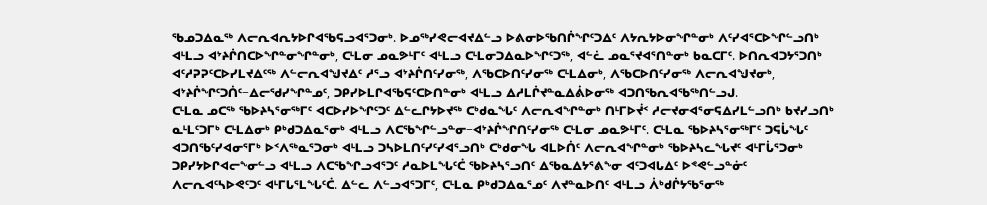ᖃᓄᑐᐃᓇᖅ ᐱᓕᕆᐊᕆᔭᐅᒋᐊᖃᕋᓗᐊᕐᑐᓂᒃ. ᐅᓄᖅᓯᕙᓕᐊᔪᐃᓪᓗ ᐅᕕᓂᐅᖃᑎᒌᖏᑦᑐᐃᑦ ᐱᔭᕆᔭᐅᓂᖏᓐᓂᒃ ᐱᑦᓯᐊᕐᑕᐅᖏᓪᓗᑎᒃ ᐊᒻᒪᓗ ᐊᔾᔨᒌᑎᑕᐅᖏᓐᓂᖏᓐᓂᒃ, ᑕᒻᒪᓂ ᓄᓇᕗᒻᒥᑦ ᐊᒻᒪᓗ ᑕᒻᒪᓂᑐᐃᓇᐅᖏᑦᑐᖅ, ᐊᓪᓛ ᓄᓇᕐᔪᐊᕐᑎᓐᓂᒃ ᑲᓇᑕᒥᑦ. ᐅᑎᕆᐊᑐᔭᕐᑐᑎᒃ ᐊᑦᓱᕈᕈᑦᑕᐅᓯᒪᔪᐃᑦᖅ ᐱᓪᓕᕆᐊᖑᔪᐃᑦ ᓱᕐᓗ ᐊᔾᔨᒌᑎᑦᓯᓂᖅ, ᐱᖃᑕᐅᑎᑦᓯᓂᖅ ᑕᒻᒪᐃᓂᒃ, ᐱᖃᑕᐅᑎᑦᓯᓂᖅ ᐱᓕᕆᐊᖑᔪᓂᒃ, ᐊᔾᔨᒌᖏᑦᑐᑏᑦ−ᐃᓕᖁᓯᖏᓐᓄᑦ, ᑐᑭᓯᐅᒪᒋᐊᖃᕋᑦᑕᐅᑎᓐᓂᒃ ᐊᒻᒪᓗ ᐃᓱᒪᒌᔪᓐᓇᐃᕖᐅᓂᖅ ᐊᑐᑎᖃᕆᐊᖃᖅᑎᓪᓗᒍ.
ᑕᒻᒪᓇ ᓄᑕᖅ ᖃᐅᔨᓴᕐᓂᖅᒥᑦ ᐊᑕᐅᓯᐅᖏᑦᑐᑦ ᐃᓪᓚᒋᔭᐅᔪᖅ ᑕᒃᑯᓇᖓᑦ ᐱᓕᕆᐊᖏᓐᓂᒃ ᑎᒻᒥᐅᔫᑉ ᓱᓕᔪᓂᐊᕐᓂᕋᐃᓯᒪᓪᓗᑎᒃ ᑲᔪᓯᓗᑎᒃ ᓇᒻᒪᑦᑐᒥᒃ ᑕᒻᒪᐃᓂᒃ ᑭᒃᑯᑐᐃᓇᕐᓂᒃ ᐊᒻᒪᓗ ᐱᑕᖃᖏᓪᓗᓐᓂ−ᐊᔾᔨᒌᖏᑎᑦᓯᓂᖅ ᑕᒻᒪᓂ ᓄᓇᕗᒻᒥᑦ. ᑕᒻᒪᓇ ᖃᐅᔨᓴᕐᓂᖅᒥᑦ ᑐᕋᒑᖓᑦ ᐊᑐᑎᖃᑦᓯᐊᓂᕐᒥᒃ ᐅᑉᐱᖅᓇᕐᑐᓂᒃ ᐊᒻᒪᓗ ᑐᓴᐅᒪᑎᑦᓯᑦᓯᐊᕐᓗᑎᒃ ᑕᒃᑯᓂᖓ ᐊᒪᐅᑏᑦ ᐱᓕᕆᐊᖏᓐᓂᒃ ᖃᐅᔨᓴᓚᖓᔪᑦ ᐊᒻᒥᒑᕐᑐᓂᒃ ᑐᑭᓯᔭᐅᒋᐊᓕᖕᓂᓪᓗ ᐊᒻᒪᓗ ᐱᑕᖃᖏᓗᐊᕐᑐᑦ ᓱᓇᐅᒪᖓᑦᑖ ᖃᐅᔨᓴᕐᓗᑎᑦ ᐃᖃᓇᐃᔭᕐᕕᖕᓂ ᐊᑦᑐᐊᒐᐃᑦ ᐅᕝᕙᓪᓗᓐᓃᑦ ᐱᓕᕆᐊᑦᓴᐅᕙᑦᑐᑦ ᐊᒻᒥᒐᕐᒪᖓᑦᑖ. ᐃᓪᓚ ᐱᓪᓗᐊᕐᑐᒥᑦ, ᑕᒻᒪᓇ ᑭᒃᑯᑐᐃᓇᕐᓄᑦ ᐱᔪᓐᓇᐅᑎᑦ ᐊᒻᒪᓗ ᐲᒃᑯᒌᔭᖃᕐᓂᖅ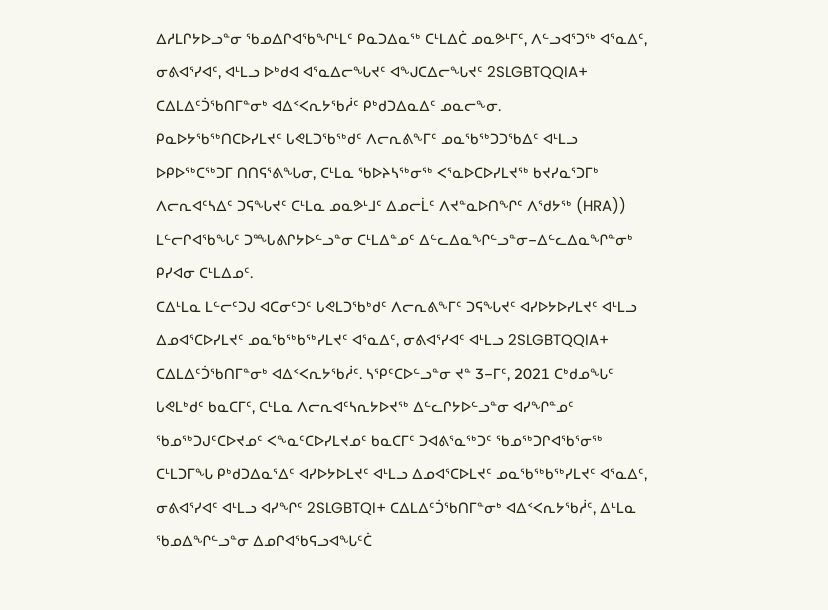ᐃᓱᒪᒋᔭᐅᓗᓐᓂ ᖃᓄᐃᒋᐊᖃᖏᒻᒪᑦ ᑭᓇᑐᐃᓇᖅ ᑕᒻᒪᐃᑖ ᓄᓇᕗᒻᒥᑦ, ᐱᓪᓗᐊᕐᑐᖅ ᐊᕐᓇᐃᑦ, ᓂᕕᐊᕐᓯᐊᑦ, ᐊᒻᒪᓗ ᐅᒃᑯᐊ ᐊᕐᓇᐃᓕᖓᔪᑦ ᐊᖑᑕᐃᓕᖓᔪᑦ 2SLGBTQQIA+ ᑕᐃᒪᐃᑦᑑᖃᑎᒥᓐᓂᒃ ᐊᐃᑉᐸᕆᔭᖃᓲᑦ ᑭᒃᑯᑐᐃᓇᐃᑦ ᓄᓇᓕᖕᓂ.
ᑭᓇᐅᔭᖃᖅᑎᑕᐅᓯᒪᔪᑦ ᒐᕙᒪᑐᖃᖅᑯᑦ ᐱᓕᕆᕕᖕᒥᑦ ᓄᓇᖃᖅᑐᑐᖃᐃᑦ ᐊᒻᒪᓗ ᐅᑭᐅᖅᑕᖅᑐᒥ ᑎᑎᕋᕐᕕᖓᓂ, ᑕᒻᒪᓇ ᖃᐅᔨᓴᖅᓂᖅ ᐸᕐᓇᐅᑕᐅᓯᒪᔪᖅ ᑲᔪᓯᓇᕐᑐᒥᒃ ᐱᓕᕆᐊᑦᓴᐃᑦ ᑐᕋᖓᔪᑦ ᑕᒻᒪᓇ ᓄᓇᕗᒻᒧᑦ ᐃᓄᓕᒫᑦ ᐱᔪᓐᓇᐅᑎᖏᑦ ᐱᖁᔭᖅ (HRA)) ᒪᓪᓕᒋᐊᖃᖓᑦ ᑐᙵᕕᒋᔭᐅᓪᓗᓐᓂ ᑕᒻᒪᐃᓐᓄᑦ ᐃᓪᓚᐃᓇᖏᓪᓗᓐᓂ−ᐃᓪᓚᐃᓇᖏᓐᓂᒃ ᑭᓯᐊᓂ ᑕᒻᒪᐃᓄᑦ.
ᑕᐃᒻᒪᓇ ᒪᓪᓕᑦᑐᒍ ᐊᑕᓂᑦᑐᑦ ᒐᕙᒪᑐᖃᒃᑯᑦ ᐱᓕᕆᕕᖕᒥᑦ ᑐᕋᖓᔪᑦ ᐊᓯᐅᔭᐅᓯᒪᔪᑦ ᐊᒻᒪᓗ ᐃᓄᐊᕐᑕᐅᓯᒪᔪᑦ ᓄᓇᖃᖅᑲᖅᓯᒪᔪᑦ ᐊᕐᓇᐃᑦ, ᓂᕕᐊᕐᓯᐊᑦ ᐊᒻᒪᓗ 2SLGBTQQIA+ ᑕᐃᒪᐃᑦᑑᖃᑎᒥᓐᓂᒃ ᐊᐃᑉᐸᕆᔭᖃᓲᑦ. ᓴᕿᑦᑕᐅᓪᓗᓐᓂ ᔪᓐ 3−ᒥᑦ, 2021 ᑕᒃᑯᓄᖓᑦ ᒐᕙᒪᒃᑯᑦ ᑲᓇᑕᒥᑦ, ᑕᒻᒪᓇ ᐱᓕᕆᐊᑦᓴᕆᔭᐅᔪᖅ ᐃᓪᓚᒋᔭᐅᓪᓗᓐᓂ ᐊᓯᖏᓐᓄᑦ ᖃᓄᖅᑐᒍᑦᑕᐅᔪᓄᑦ ᐸᖕᓇᑦᑕᐅᓯᒪᔪᓄᑦ ᑲᓇᑕᒥᑦ ᑐᐊᕕᕐᓇᖅᑐᑦ ᖃᓄᖅᑐᒋᐊᖃᕐᓂᖅ ᑕᒻᒪᑐᒥᖓ ᑭᒃᑯᑐᐃᓇᕐᐃᑦ ᐊᓯᐅᔭᐅᒪᔪᑦ ᐊᒻᒪᓗ ᐃᓄᐊᕐᑕᐅᒪᔪᑦ ᓄᓇᖃᖅᑲᖅᓯᒪᔪᑦ ᐊᕐᓇᐃᑦ, ᓂᕕᐊᕐᓯᐊᑦ ᐊᒻᒪᓗ ᐊᓯᖏᑦ 2SLGBTQI+ ᑕᐃᒪᐃᑦᑑᖃᑎᒥᓐᓂᒃ ᐊᐃᑉᐸᕆᔭᖃᓲᑦ, ᐃᒻᒪᓇ ᖃᓄᐃᖏᓪᓗᓐᓂ ᐃᓄᒋᐊᖃᕋᓗᐊᖓᑦᑖ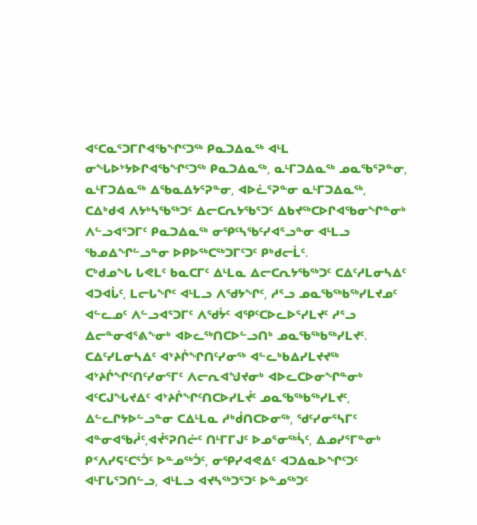ᐊᑦᑕᓇᕐᑐᒥᒋᐊᖃᖏᑦᑐᖅ ᑭᓇᑐᐃᓇᖅ ᐊᒻᒪ ᓂᖓᐅᔾᔭᐅᒋᐊᖃᖏᑦᑐᖅ ᑭᓇᑐᐃᓇᖅ, ᓇᒻᒥᑐᐃᓇᖅ ᓄᓇᖃᕐᕈᓐᓂ, ᓇᒻᒥᑐᐃᓇᖅ ᐃᖃᓇᐃᔭᕐᕈᓐᓂ, ᐊᐅᓛᕐᕈᓐᓂ ᓇᒻᒥᑐᐃᓇᖅ, ᑕᐃᒃᑯᐊ ᐱᔭᒃᓴᖃᖅᑐᑦ ᐃᓕᑕᕆᔭᖃᕐᑐᑦ ᐃᑲᔪᖅᑕᐅᒋᐊᖃᓂᖏᓐᓂᒃ ᐱᓪᓗᐊᕐᑐᒥᑦ ᑭᓇᑐᐃᓇᖅ ᓂᕿᑦᓴᖃᑦᓯᐊᕐᓗᓐᓂ ᐊᒻᒪᓗ ᖃᓄᐃᖏᓪᓗᓐᓂ ᐅᑭᐅᖅᑕᖅᑐᒥᑦᑐᑦ ᑭᒃᑯᓕᒫᑦ.
ᑕᒃᑯᓄᖓ ᒐᕙᒪᑦ ᑲᓇᑕᒥᑦ ᐃᒻᒪᓇ ᐃᓕᑕᕆᔭᖃᖅᑐᑦ ᑕᐃᑦᓱᒪᓂᓴᐃᑦ ᐊᑐᐊᒑᑦ, ᒪᓕᒐᖏᑦ ᐊᒻᒪᓗ ᐱᖁᔭᖏᑦ, ᓱᕐᓗ ᓄᓇᖃᖅᑲᖅᓯᒪᔪᓄᑦ ᐊᓪᓚᓄᑦ ᐱᓪᓗᐊᕐᑐᒥᑦ ᐱᖁᔮᑦ ᐊᕿᑦᑕᐅᓚᐅᕐᓯᒪᔪᑦ ᓱᕐᓗ ᐃᓕᓐᓂᐊᕐᕕᖕᓂᒃ ᐊᐅᓚᖅᑎᑕᐅᓪᓗᑎᒃ ᓄᓇᖃᖅᑲᖅᓯᒪᔪᑦ. ᑕᐃᑦᓯᒪᓂᓴᐃᑦ ᐊᔾᔨᒌᖏᑎᑦᓯᓂᖅ ᐊᓪᓚᒃᑲᐃᓯᒪᔪᔪᖅ ᐊᔾᔨᒌᖏᑦᑎᑦᓯᓂᕐᒥᑦ ᐱᓕᕆᐊᖑᔪᓂᒃ ᐊᐅᓚᑕᐅᓂᖏᓐᓂᒃ ᐊᑦᑕᒍᖓᔪᐃᑦ ᐊᔾᔨᒌᖏᑦᑎᑕᐅᓯᒪᔫᑦ ᓄᓇᖃᖅᑲᖅᓯᒪᔪᑦ, ᐃᓪᓚᒋᔭᐅᓪᓗᓐᓂ ᑕᐃᒻᒪᓇ ᓱᒃᑰᑎᑕᐅᓂᖅ, ᖁᑦᓯᓂᕐᓴᒥᑦ ᐊᓐᓂᐊᖃᓲᑦ,ᐊᔫᕐᕈᑎᓖᑦ ᑎᒻᒥᒥᒍᑦ ᐅᓄᕐᓂᖅᓵᑦ, ᐃᓄᓯᕐᒥᓐᓂᒃ ᑭᑉᐱᓯᕋᑦᑕᕐᑑᑦ ᐅᓐᓄᖅᑑᑦ, ᓂᕿᓯᐊᕙᐃᑦ ᐊᑐᐃᓇᐅᖏᑦᑐᑦ ᐊᒻᒥᒐᕐᑐᑎᓪᓗ, ᐊᒻᒪᓗ ᐊᔪᓴᖅᑐᕐᑐᑦ ᐅᓐᓄᖅᑐᑦ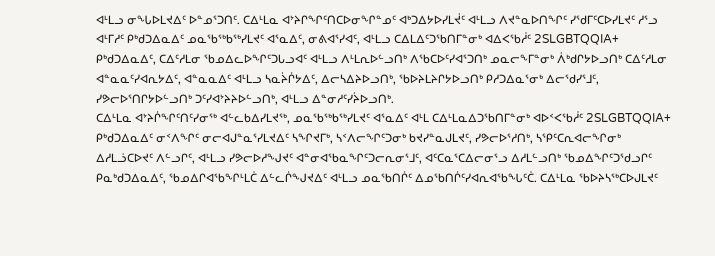ᐊᒻᒪᓗ ᓂᖓᐅᒪᔪᐃᑦ ᐅᓐᓄᕐᑐᑎᑦ. ᑕᐃᒻᒪᓇ ᐊᔾᔨᒋᖏᑦᑎᑕᐅᓂᖏᓐᓄᑦ ᐊᒃᑐᐃᔭᐅᓯᒪᔫᑦ ᐊᒻᒪᓗ ᐱᔪᓐᓇᐅᑎᖏᑦ ᓯᖁᒥᑦᑕᐅᓯᒪᔪᑦ ᓱᕐᓗ ᐊᒻᒥᓱᑦ ᑭᒃᑯᑐᐃᓇᐃᑦ ᓄᓇᖃᖅᑲᖅᓯᒪᔪᑦ ᐊᕐᓇᐃᑦ, ᓂᕕᐊᕐᓯᐊᑦ, ᐊᒻᒪᓗ ᑕᐃᒪᐃᑦᑐᖃᑎᒥᓐᓂᒃ ᐊᐃᐸᖃᓲᑦ 2SLGBTQQIA+ ᑭᒃᑯᑐᐃᓇᐃᑦ, ᑕᐃᑦᓱᒪᓂ ᖃᓄᐃᓚᐅᖏᑦᑐᒐᓗᐊᑦ ᐊᒻᒪᓗ ᐱᒻᒪᕆᐅᓪᓗᑎᒃ ᐱᖃᑕᐅᑦᓯᐊᕐᑐᑎᒃ ᓄᓇᓕᖕᒥᓐᓂᒃ ᐲᒃᑯᒋᔭᐅᓗᑎᒃ ᑕᐃᑦᓱᒪᓂ ᐊᓐᓇᓇᑦᓯᐊᕆᔭᐃᑦ, ᐊᓐᓇᓇᐃᑦ ᐊᒻᒪᓗ ᓴᓇᔩᒌᔭᐃᑦ, ᐃᓕᓴᐃᔨᐅᓗᑎᒃ, ᖃᐅᔨᒪᔨᒋᔭᐅᓗᑎᒃ ᑭᓱᑐᐃᓇᕐᓂᒃ ᐃᓕᖁᓯᕐᒧᑦ, ᓯᕗᓕᐅᕐᑎᒋᔭᐅᓪᓗᑎᒃ ᑐᑦᓯᐊᔾᔨᔨᐅᓪᓗᑎᒃ, ᐊᒻᒪᓗ ᐃᓐᓂᓱᑦᓯᔩᐅᓗᑎᒃ.
ᑕᐃᒻᒪᓇ ᐊᔾᔨᒌᖏᑦᑎᑦᓯᓂᖅ ᐊᓪᓚᑲᐃᓯᒪᔪᖅ, ᓄᓇᖃᖅᑲᖅᓯᒪᔪᑦ ᐊᕐᓇᐃᑦ ᐊᒻᒪ ᑕᐃᒻᒪᓇᐃᑐᖃᑎᒥᓐᓂᒃ ᐊᐅᑉᐸᖃᓲᑦ 2SLGBTQQIA+ ᑭᒃᑯᑐᐃᓇᐃᑦ ᓂᑉᐱᖏᑦ ᓂᓕᐊᒍᓐᓇᕐᓯᒪᔪᐃᑦ ᓴᖏᔪᒥᒃ, ᓴᑉᐱᓕᖏᑦᑐᓂᒃ ᑲᔪᓯᓐᓇᒍᒪᔪᑦ, ᓯᕗᓕᐅᕐᓱᑎᒃ, ᓴᕿᑦᑕᕆᐊᓕᖏᓂᒃ ᐃᓱᒪᓘᑕᐅᔪᑦ ᐱᓪᓗᒋᑦ, ᐊᒻᒪᓗ ᓯᕗᓕᐅᓱᖑᔪᑦ ᐊᓐᓂᐊᖃᓇᖏᑦᑐᓕᕆᓂᕐᒧᑦ, ᐊᑦᑕᓇᕐᑕᐃᓕᓂᕐᓗ ᐃᓱᒪᓪᓗᑎᒃ ᖃᓄᐃᖏᑦᑐᖁᓗᒋᑦ ᑭᓇᒃᑯᑐᐃᓇᐃᑦ, ᖃᓄᐃᒋᐊᖃᖏᒻᒪᑖ ᐃᓪᓚᒌᖑᔪᐃᑦ ᐊᒻᒪᓗ ᓄᓇᖃᑎᒌᑦ ᐃᓄᖃᑎᒌᑦᓯᐊᕆᐊᖃᖓᑦᑖ. ᑕᐃᒻᒪᓇ ᖃᐅᔨᓴᖅᑕᐅᒍᒪᔪᑦ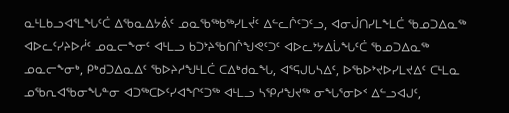ᓇᒻᒪᑲᓗᐊᕐᒪᖓᑦᑖ ᐃᖃᓇᐃᔭᕖᑦ ᓄᓇᖃᖅᑲᖅᓯᒪᔫᑦ ᐃᓪᓚᒌᑦᑐᑦᓗ, ᐊᓂᒎᑎᓯᒪᖕᒪᑖ ᖃᓄᑐᐃᓇᖅ ᐊᐅᓚᑦᓯᔨᐅᓲᑦ ᓄᓇᓕᖕᓂᑦ ᐊᒻᒪᓗ ᑲᑐᔾᔨᖃᑎᒌᖑᕙᑦᑐᑦ ᐊᐅᓚᔾᔭᐃᒑᖓᑦᑖ ᖃᓄᑐᐃᓇᖅ ᓄᓇᓕᖕᓂᒃ, ᑭᒃᑯᑐᐃᓇᐃᑦ ᖃᐅᔨᓱᖑᒻᒪᑖ ᑕᐃᒃᑯᓇᖓ, ᐊᕐᕋᒍᒐᓴᐃᑦ, ᐅᖃᐅᔾᔪᐅᓯᒪᔪᐃᑦ ᑕᒻᒪᓇ ᓄᖃᕆᐊᖃᓂᖓᓐᓂ ᐊᑐᖅᑕᐅᑦᓯᐊᖏᑦᑐᖅ ᐊᒻᒪᓗ ᓴᕿᓱᖑᔪᖅ ᓂᖓᕐᓂᐅᑉ ᐃᓪᓗᐊᒍᑦ,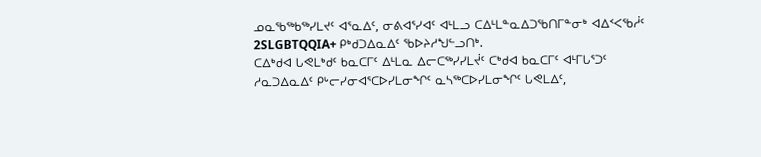ᓄᓇᖃᖅᑲᖅᓯᒪᔪᑦ ᐊᕐᓇᐃᑦ, ᓂᕕᐊᕐᓯᐊᑦ ᐊᒻᒪᓗ ᑕᐃᒻᒪᓐᓇᐃᑐᖃᑎᒥᓐᓂᒃ ᐊᐃᑉᐸᖃᓲᑦ 2SLGBTQQIA+ ᑭᒃᑯᑐᐃᓇᐃᑦ ᖃᐅᔨᓱᖑᓪᓗᑎᒃ.
ᑕᐃᒃᑯᐊ ᒐᕙᒪᒃᑯᑦ ᑲᓇᑕᒥᑦ ᐃᒻᒪᓇ ᐃᓕᑕᖅᓯᓯᒪᔫᑦ ᑕᒃᑯᐊ ᑲᓇᑕᒥᑦ ᐊᒻᒥᒐᕐᑐᑦ ᓱᓇᑐᐃᓇᐃᑦ ᑭᒡᓕᓯᓂᐊᕐᑕᐅᓯᒪᓂᖏᑦ ᓇᓴᖅᑕᐅᓯᒪᓂᖏᑦ ᒐᕙᒪᐃᑦ,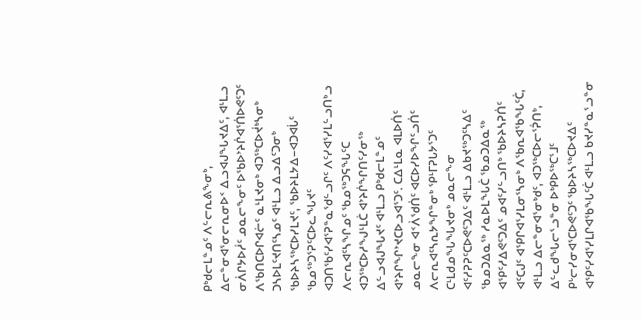ᑭᒃᑯᓕᒪᓐᓄᑦ ᐱᓪᓕᕆᕕᖕᓂᒃ, ᐃᓕᓐᓂᐊᕐᓂᓕᕆᓂᐅᑉ ᐃᓗᐊᒍᖓᔪᐃᑦ, ᐊᒻᒪᓗ ᓂᐲᒋᔭᐅᓲᑦ ᓄᓇᓕᖕᓂᑦ ᐅᖃᐅᔾᔨᒌᐊᕐᑏᐅᕙᑦᑐᑦ ᐱᖃᑎᑕᐅᒋᐊᓖᑦ ᓇᒻᒪᔪᓂᒃ ᐊᑐᖅᑕᐅᔫᒃᓴᓂᒃ ᑐᓴᐅᒪᑦᔪᑎᑦᓴᓄᑦ ᐊᒻᒪᓗ ᐃᓗᐃᑦᑐᓂᒃ ᖃᐅᔨᓴᖅᑕᐅᓯᒪᔪᑦ, ᖃᐅᔨᒪᔭᐃ−ᐊᑐᐊᒑᑦ ᖃᓄᖅᑐᕐᕈᑦᑕᐅᓚᖓᔪᑦ ᐊᑐᑎᖃᑦᓯᐊᕐᕈᓐᓇᖁᓪᓗᒋᑦ ᐱᑦᓯᐊᕐᓯᒪᓪᓗᑎᒃᓗ ᐱᓕᕆᐊᑦᓴᖏᓄᑦ ᖃᓄᖅᑐᕋᖓᑦᑕ ᐊᑐᖅᑕᐅᓱᖑᒻᒪᑖ ᐊᔾᔨᒌᖏᑎᑦᓯᓂᖅ ᐃᓪᓗᐊᒍᖓᔪᑦ ᐊᒻᒪᓗ ᑭᒃᑯᓕᒪᓐᓄᑦ ᐊᔾᔨᒋᖏᔾᔪᑕᐅᓗᐊᕐᑐᑦ. ᑕᐃᒻᒪᓇ ᐊᒪᐅᑏᑦ ᓄᓇᓕᖕᓂ ᐊᑉᐲᖁᑏᑦ ᐊᑕᐅᓯᐅᖏᑦᓗᑏᑦ ᐱᓕᕆᐊᑦᓴᕆᔭᖏᓐᓂᒃ ᕿᒻᒥᕈᒐᔭᕐᑐᑦ ᑕᒻᒪᑯᓄᖓᖓᔪᓂᒃ ᓄᓇᓕᖕᓂ ᐊᑦᓱᕈᕈᑦᑕᐅᕙᑦᑐᐃᑦ ᐊᒻᒪᓗ ᐃᑲᔪᖅᑐᑦᓴᐃᑦ ᖃᓄᑐᐃᓇᖅ ᓱᓇᐅᒪᖓᑖ ᖃᓄᑐᐃᓇᖅ ᐊᕿᑦᓱᐃᕙᑦᑐᐃᑦ ᓄᐊᑦᓯᓪᓗᑎᒃ ᖃᐅᔨᓴᕈᑏᑦ ᐊᑦᑕᒍᑦ ᐊᕿᒋᐊᕐᓯᒪᓂᕐᓴᓂᒃ ᐱᖃᕆᐊᖃᖓᑦᑖ, ᐊᒻᒪᓗ ᐃᓕᓐᓂᐊᕐᓂᒃᑯᑦ, ᐊᑐᖅᑕᐅᓕᕐᕉᑎᒃ, ᐃᓪᓚᑯᖓᓕᕐᓗᓐᓂ ᐅᒃᑭᐅᖅᑕᕐᒧᑦ ᑭᒡᓕᓯᓂᐊᕐᑕᐅᕙᑦᑐᑦ ᖃᐅᔨᓴᖅᑕᐅᔪᐃᑦ ᐊᕿᑦᓯᐊᕐᓯᒪᒋᐊᖃᖓᑦᑖ ᐊᒻᒪᓗ ᑲᔪᓯᓐᓇᕐᓗᓐᓂ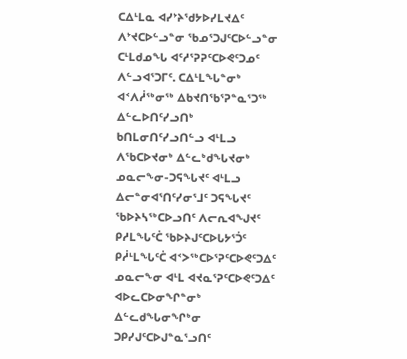ᑕᐃᒻᒪᓇ ᐊᓯᔾᔨᖁᔭᐅᓯᒪᔪᐃᑦ ᐱᔾᔪᑕᐅᓪᓗᓐᓂ ᖃᓄᕐᑐᒍᑦᑕᐅᓪᓗᓐᓂ ᑕᒻᒪᑯᓄᖓ ᐊᑦᓱᕐᕈᕈᑦᑕᐅᕙᑦᑐᓄᑦ ᐱᓪᓗᐊᕐᑐᒥᑦ. ᑕᐃᒻᒪᖓᓐᓂᒃ ᐊᑉᐱᓲᖅᓂᖅ ᐃᑲᔪᑎᖃᕐᕈᓐᓇᕐᑐᖅ ᐃᓪᓚᐅᑎᑦᓯᓗᑎᒃ ᑲᑎᒪᓂᑎᑦᓯᓗᑎᓪᓗ ᐊᒻᒪᓗ ᐱᖃᑕᐅᔪᓂᒃ ᐃᓪᓚᒃᑯᖓᔪᓂᒃ ᓄᓇᓕᖕᓂ-ᑐᕋᖓᔪᑦ ᐊᒻᒪᓗ ᐃᓕᓐᓂᐊᕐᑎᑦᓯᓂᕐᒧᑦ ᑐᕋᖓᔪᑦ ᖃᐅᔨᓴᖅᑕᐅᓗᑎᑦ ᐱᓕᕆᐊᖑᔪᑦ ᑭᓱᒪᖓᑦᑖ ᖃᐅᔨᒍᑦᑕᐅᒐᔭᕐᑑᑦ ᑭᓲᒻᒪᖓᑦᑖ ᐊᑉᐳᖅᑕᐅᕐᕈᑦᑕᐅᕙᑦᑐᐃᑦ ᓄᓇᓕᖕᓂ ᐊᒻᒪ ᐊᔪᓇᕐᕈᑦᑕᐅᕙᑦᑐᐃᑦ ᐊᐅᓚᑕᐅᓂᖏᓐᓂᒃ ᐃᓪᓚᑯᖓᓂᖏᒃᓂ ᑐᑭᓯᒍᑦᑕᐅᒍᓐᓇᕐᓗᑎᑦ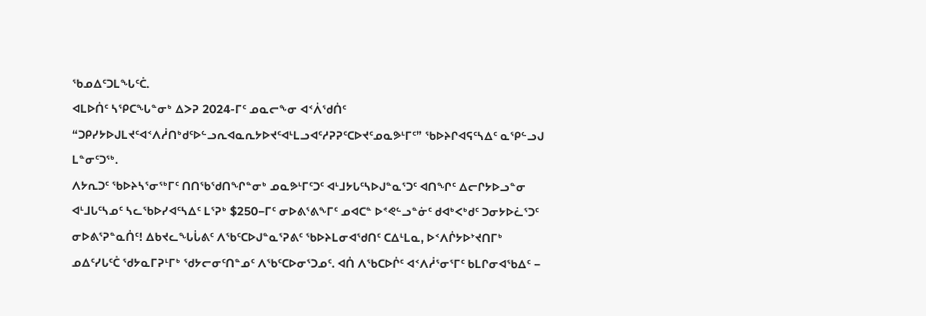ᖃᓄᐃᑦᑐᒪᖓᑦᑖ.
ᐊᒪᐅᑏᑦ ᓴᕿᑕᖓᓐᓂᒃ ᐃᐳᕈ 2024-ᒥᑦ ᓄᓇᓕᖕᓂ ᐊᑉᐲᖁᑏᑦ “ᑐᑭᓯᔭᐅᒍᒪᔪᑦᐊᑉᐱᓲᑎᒃᑯᑦᐅᓪᓗᕆᐊᓇᕆᔭᐅᔪᑦᐊᒻᒪᓗᐊᑦᓱᕈᕈᑦᑕᐅᔪᑦᓄᓇᕗᒻᒥᑦ” ᖃᐅᔨᒋᐊᕋᑦᓴᐃᑦ ᓇᕿᓪᓗᒍ ᒪᓐᓂᑦᑐᖅ.
ᐱᔭᕆᑐᑦ ᖃᐅᔨᓴᕐᓂᖅᒥᑦ ᑎᑎᖃᖁᑎᖏᓐᓂᒃ ᓄᓇᕗᒻᒥᑦᑐᑦ ᐊᒻᒧᔭᒐᑦᓴᐅᒍᓐᓇᕐᑐᑦ ᐊᑎᖏᑦ ᐃᓕᒋᔭᐅᓗᓐᓂ ᐊᒻᒧᒐᑦᓴᓄᑦ ᓴᓚᖃᐅᓯᐊᑦᓴᐃᑦ ᒪᕐᕈᒃ $250−ᒥᑦ ᓂᐅᕕᕐᕕᖕᒥᑦ ᓄᐊᑕᓐ ᐅᕝᕙᓪᓗᓐᓃᑦ ᑯᐊᒃᐸᒃᑯᑦ ᑐᓂᔭᐅᓛᕐᑐᑦ ᓂᐅᕕᕐᕈᓐᓇᑏᑦ! ᐃᑲᔪᓚᖓᒑᕕᑦ ᐱᖃᑦᑕᐅᒍᓐᓇᕐᕈᕕᑦ ᖃᐅᔨᒪᓂᐊᖁᑎᑦ ᑕᐃᒻᒪᓇ, ᐅᑉᐱᒌᔭᐅᔾᔪᑎᒥᒃ ᓄᐃᑦᓯᒐᑦᑖ ᖁᔭᓇᒥᕈᒻᒥᒃ ᖁᔭᓕᓂᑦᑎᓐᓄᑦ ᐱᖃᑦᑕᐅᓂᕐᑐᓄᑦ. ᐊᑏ ᐱᖃᑕᐅᒌᑦ ᐊᑉᐱᓲᕐᓂᕐᒥᑦ ᑲᒪᒋᓂᐊᖃᐃᑦ −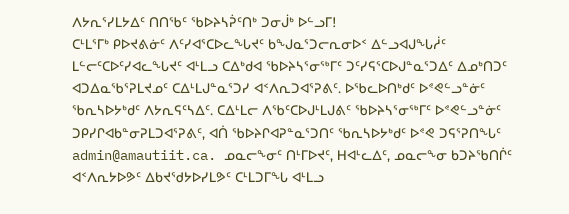ᐱᔭᕆᕐᓯᒪᔭᐃᑦ ᑎᑎᖃᑦ ᖃᐅᔨᓴᕉᑦᑎᒃ ᑐᓂᒎᒃ ᐅᓪᓗᒥ!
ᑕᒻᒪᕐᒥᒃ ᑭᐅᔪᕕᓃᑦ ᐱᑦᓯᐊᕐᑕᐅᓚᖓᔪᑦ ᑲᖑᓇᕐᑐᓕᕆᓂᐅᑉ ᐃᓪᓗᐊᒍᖓᓲᑦ ᒪᓪᓕᑦᑕᐅᑦᓯᐊᓚᖓᔪᑦ ᐊᒻᒪᓗ ᑕᐃᒃᑯᐊ ᖃᐅᔨᓴᕐᓂᖅᒥᑦ ᑐᑦᓯᕋᕐᑕᐅᒍᓐᓇᕐᑐᐃᑦ ᐃᓄᒃᑎᑐᑦ ᐊᑐᐃᓇᖃᕐᕈᒪᔪᓄᑦ ᑕᐃᒻᒪᒍᓐᓇᕐᑐᓯ ᐊᑉᐱᕆᑐᐊᕐᕈᕕᑦ. ᐅᖃᓚᐅᑎᒃᑯᑦ ᐅᕝᕙᓪᓗᓐᓃᑦ ᖃᕆᓴᐅᔭᒃᑯᑦ ᐱᔭᕆᕋᑦᓴᐃᑦ. ᑕᐃᒻᒪᓕ ᐱᖃᑦᑕᐅᒍᒻᒪᒍᕕᑦ ᖃᐅᔨᓴᕐᓂᖅᒥᑦ ᐅᕝᕙᓪᓗᓐᓃᑦ ᑐᑭᓯᒋᐊᑲᓐᓂᕈᒪᑐᐊᕐᕈᕕᑦ, ᐊᑏ ᖃᐅᔨᒋᐊᕈᓐᓇᕐᑐᑎᑦ ᖃᕆᓴᐅᔭᒃᑯᑦ ᐅᕝᕙ ᑐᕋᕐᕈᑎᖓᑦ admin@amautiit.ca. ᓄᓇᓕᖕᓂᑦ ᑎᒻᒥᐅᔪᑦ, ᕼᐊᒻᓚᐃᑦ, ᓄᓇᓕᖕᓂ ᑲᑐᔨᖃᑎᒌᑦ ᐊᑉᐱᕆᔭᐅᕗᑦ ᐃᑲᔪᖁᔭᐅᓯᒪᕗᑦ ᑕᒻᒪᑐᒥᖓ ᐊᒻᒪᓗ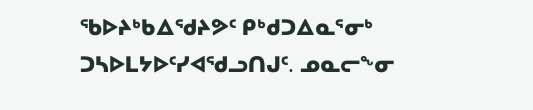ᖃᐅᔨᒃᑲᐃᖁᔨᕗᑦ ᑭᒃᑯᑐᐃᓇᕐᓂᒃ ᑐᓴᐅᒪᔭᐅᑦᓯᐊᖁᓗᑎᒍᑦ. ᓄᓇᓕᖕᓂ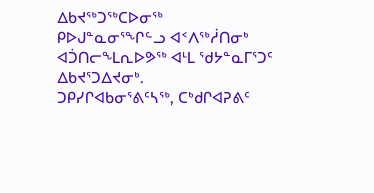ᐃᑲᔪᖅᑐᖅᑕᐅᓂᖅ ᑭᐅᒍᓐᓇᓂᕐᖏᓪᓗ ᐊᑉᐱᖅᓲᑎᓂᒃ ᐊᑑᑎᓕᖕᒪᕆᐅᕗᖅ ᐊᒻᒪ ᖁᔭᓐᓇᒥᕐᑐᑦ ᐃᑲᔪᕐᑐᐃᔪᓂᒃ.
ᑐᑭᓯᒋᐊᑲᓂᕐᕕᑦᓴᖅ, ᑕᒃᑯᒋᐊᕈᕕᑦ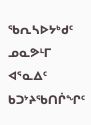ᖃᕆᓴᐅᔭᒃᑯᑦ ᓄᓇᕗᒻᒥ ᐊᕐᓇᐃᑦ ᑲᑐᔾᔨᖃᑎᒌᖏᑦ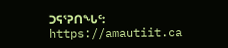ᑐᕋᕐᕈᑎᖓᑦ: https://amautiit.ca